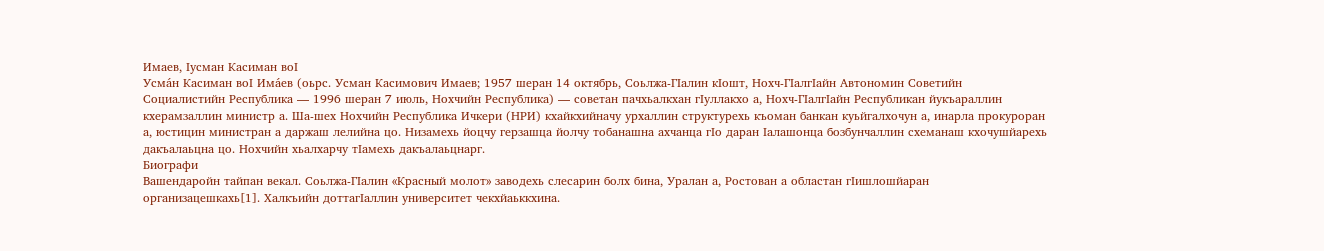Имаев, Ӏусман Касиман воӀ
Усма́н Касиман воӀ Има́ев (оьрс. Усман Касимович Имаев; 1957 шеран 14 октябрь, Соьлжа-ГӀалин кӀошт, Нохч-ГӀалгӀайн Автономин Советийн Социалистийн Республика — 1996 шеран 7 июль, Нохчийн Республика) — советан пачхьалкхан гӀуллакхо а, Нохч-ГӀалгӀайн Республикан йукъараллин кхерамзаллин министр а. Ша-шех Нохчийн Республика Ичкери (НРИ) кхайкхийначу урхаллин структурехь къоман банкан куьйгалхочун а, инарла прокуроран а, юстицин министран а даржаш лелийна цо. Низамехь йоцчу герзашца йолчу тобанашна ахчанца гӀо даран Ӏалашонца бозбунчаллин схеманаш кхочушйарехь дакъалаьцна цо. Нохчийн хьалхарчу тӀамехь дакъалаьцнарг.
Биографи
Вашендаройн тайпан векал. Соьлжа-ГӀалин «Красный молот» заводехь слесарин болх бина, Уралан а, Ростован а областан гӀишлошйаран организацешкахь[1]. Халкъийн доттагӀаллин университет чекхйаьккхина.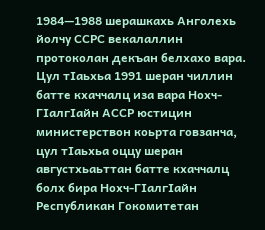1984—1988 шерашкахь Анголехь йолчу ССРС векалаллин протоколан декъан белхахо вара. Цул тӀаьхьа 1991 шеран чиллин батте кхаччалц иза вара Нохч-ГӀалгӀайн АССР юстицин министерствон коьрта говзанча, цул тӀаьхьа оццу шеран августхьаьттан батте кхаччалц болх бира Нохч-ГӀалгӀайн Республикан Гокомитетан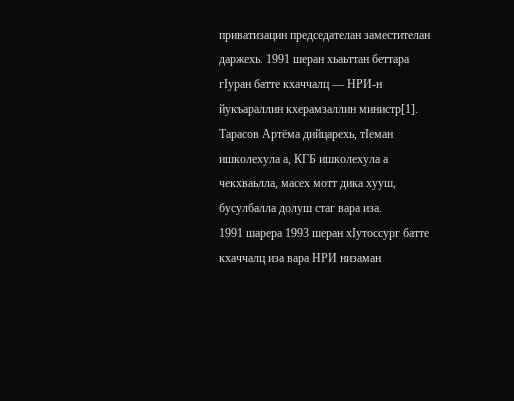приватизацин председателан заместителан даржехь. 1991 шеран хьаьттан беттара гӀуран батте кхаччалц — НРИ-н йукъараллин кхерамзаллин министр[1].
Тарасов Артёма дийцарехь, тӀеман ишколехула а, КГБ ишколехула а чекхваьлла, масех мотт дика хууш, бусулбалла долуш стаг вара иза.
1991 шарера 1993 шеран хӀутоссург батте кхаччалц иза вара НРИ низаман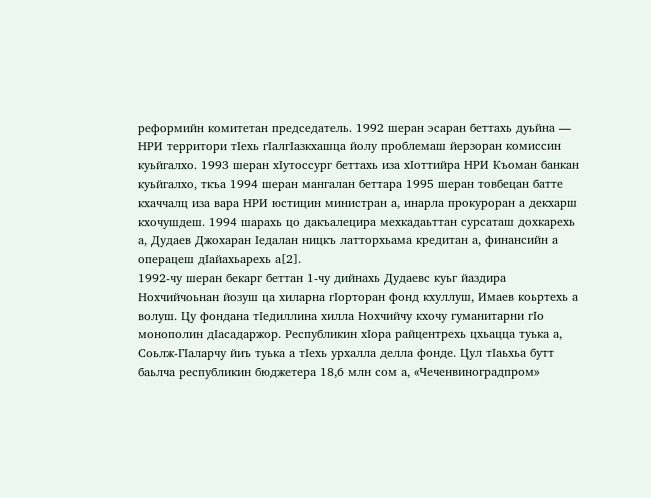реформийн комитетан председатель. 1992 шеран эсаран беттахь дуьйна — НРИ территори тӀехь гӀалгӀазкхашца йолу проблемаш йерзоран комиссин куьйгалхо. 1993 шеран хӀутоссург беттахь иза хӀоттийра НРИ Къоман банкан куьйгалхо, ткъа 1994 шеран мангалан беттара 1995 шеран товбецан батте кхаччалц иза вара НРИ юстицин министран а, инарла прокуроран а декхарш кхочушдеш. 1994 шарахь цо дакъалецира мехкадаьттан сурсаташ дохкарехь а, Дудаев Джохаран Ӏедалан ницкъ латторхьама кредитан а, финансийн а операцеш дӀайахьарехь а[2].
1992-чу шеран бекарг беттан 1-чу дийнахь Дудаевс куьг йаздира Нохчийчоьнан йозуш ца хиларна гӀорторан фонд кхуллуш, Имаев коьртехь а волуш. Цу фондана тӀедиллина хилла Нохчийчу кхочу гуманитарни гӀо монополин дӀасадаржор. Республикин хӀора райцентрехь цхьацца туька а, Соьлж-ГӀаларчу йиъ туька а тӀехь урхалла делла фонде. Цул тӀаьхьа бутт баьлча республикин бюджетера 18,6 млн сом а, «Чеченвиноградпром»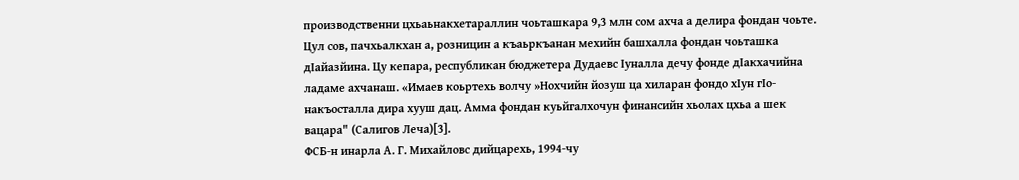производственни цхьаьнакхетараллин чоьташкара 9,3 млн сом ахча а делира фондан чоьте. Цул сов, пачхьалкхан а, розницин а къаьркъанан мехийн башхалла фондан чоьташка дӀайазйина. Цу кепара, республикан бюджетера Дудаевс Ӏуналла дечу фонде дӀакхачийна ладаме ахчанаш. «Имаев коьртехь волчу »Нохчийн йозуш ца хиларан фондо хӀун гӀо-накъосталла дира хууш дац. Амма фондан куьйгалхочун финансийн хьолах цхьа а шек вацара" (Салигов Леча)[3].
ФСБ-н инарла А. Г. Михайловс дийцарехь, 1994-чу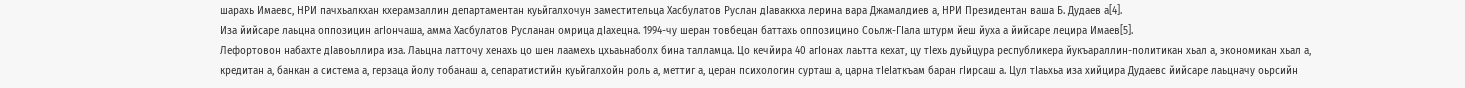шарахь Имаевс, НРИ пачхьалкхан кхерамзаллин департаментан куьйгалхочун заместительца Хасбулатов Руслан дӀаваккха лерина вара Джамалдиев а, НРИ Президентан ваша Б. Дудаев а[4].
Иза йийсаре лаьцна оппозицин агӀончаша, амма Хасбулатов Русланан омрица дӀахецна. 1994-чу шеран товбецан баттахь оппозицино Соьлж-ГӀала штурм йеш йуха а йийсаре лецира Имаев[5].
Лефортовон набахте дӀавоьллира иза. Лаьцна латточу хенахь цо шен лаамехь цхьаьнаболх бина талламца. Цо кечйира 40 агӀонах лаьтта кехат, цу тӀехь дуьйцура республикера йукъараллин-политикан хьал а, экономикан хьал а, кредитан а, банкан а система а, герзаца йолу тобанаш а, сепаратистийн куьйгалхойн роль а, меттиг а, церан психологин сурташ а, царна тӀеӀаткъам баран гӀирсаш а. Цул тӀаьхьа иза хийцира Дудаевс йийсаре лаьцначу оьрсийн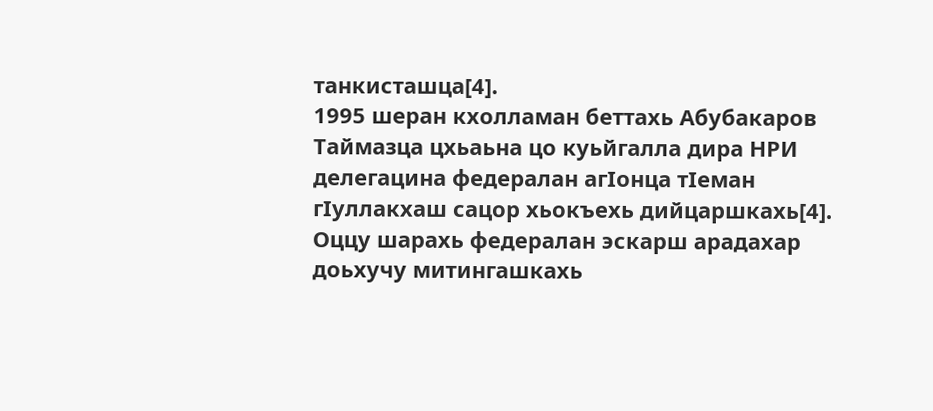танкисташца[4].
1995 шеран кхолламан беттахь Абубакаров Таймазца цхьаьна цо куьйгалла дира НРИ делегацина федералан агӀонца тӀеман гӀуллакхаш сацор хьокъехь дийцаршкахь[4]. Оццу шарахь федералан эскарш арадахар доьхучу митингашкахь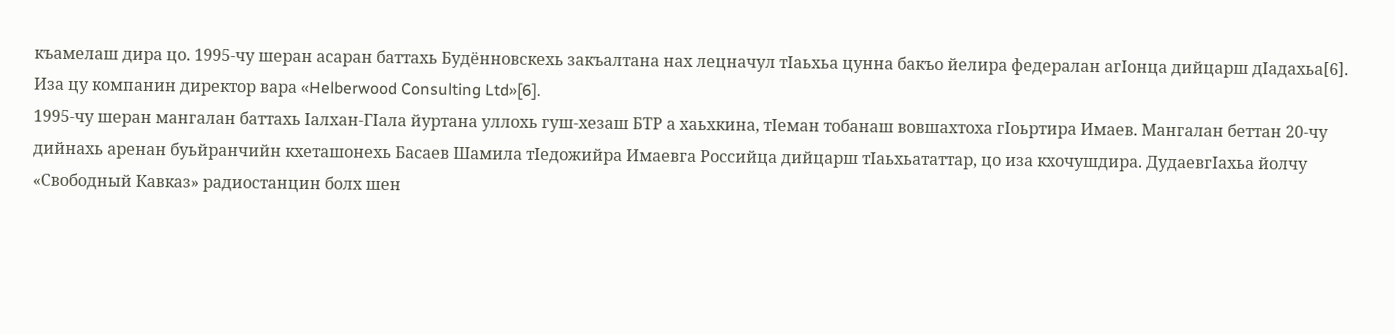къамелаш дира цо. 1995-чу шеран асаран баттахь Будённовскехь закъалтана нах лецначул тӀаьхьа цунна бакъо йелира федералан агӀонца дийцарш дӀадахьа[6].
Иза цу компанин директор вара «Helberwood Consulting Ltd»[6].
1995-чу шеран мангалан баттахь Ӏалхан-ГӀала йуртана уллохь гуш-хезаш БТР а хаьхкина, тӀеман тобанаш вовшахтоха гӀоьртира Имаев. Мангалан беттан 20-чу дийнахь аренан буьйранчийн кхеташонехь Басаев Шамила тӀедожийра Имаевга Российца дийцарш тӀаьхьататтар, цо иза кхочушдира. ДудаевгӀахьа йолчу «Свободный Кавказ» радиостанцин болх шен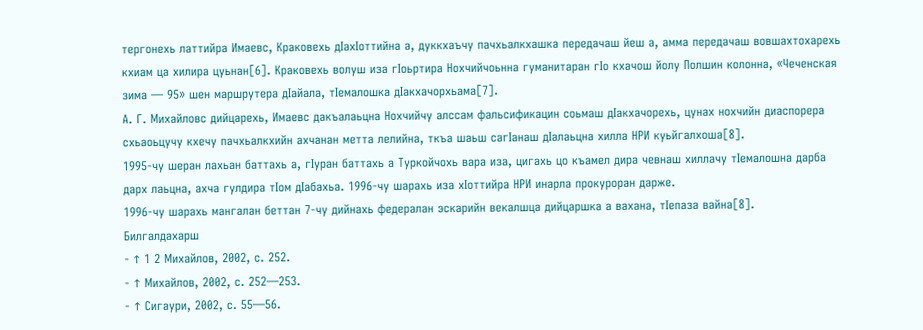тергонехь латтийра Имаевс, Краковехь дӀахӀоттийна а, дуккхаъчу пачхьалкхашка передачаш йеш а, амма передачаш вовшахтохарехь кхиам ца хилира цуьнан[6]. Краковехь волуш иза гӀоьртира Нохчийчоьнна гуманитаран гӀо кхачош йолу Полшин колонна, «Чеченская зима — 95» шен маршрутера дӀайала, тӀемалошка дӀакхачорхьама[7].
А. Г. Михайловс дийцарехь, Имаевс дакъалаьцна Нохчийчу алссам фальсификацин соьмаш дӀакхачорехь, цунах нохчийн диаспорера схьаоьцучу кхечу пачхьалкхийн ахчанан метта лелийна, ткъа шаьш сагӀанаш дӀалаьцна хилла НРИ куьйгалхоша[8].
1995-чу шеран лахьан баттахь а, гӀуран баттахь а Туркойчохь вара иза, цигахь цо къамел дира чевнаш хиллачу тӀемалошна дарба дарх лаьцна, ахча гулдира тӀом дӀабахьа. 1996-чу шарахь иза хӀоттийра НРИ инарла прокуроран дарже.
1996-чу шарахь мангалан беттан 7-чу дийнахь федералан эскарийн векалшца дийцаршка а вахана, тӀепаза вайна[8].
Билгалдахарш
- ↑ 1 2 Михайлов, 2002, с. 252.
- ↑ Михайлов, 2002, с. 252—253.
- ↑ Сигаури, 2002, с. 55—56.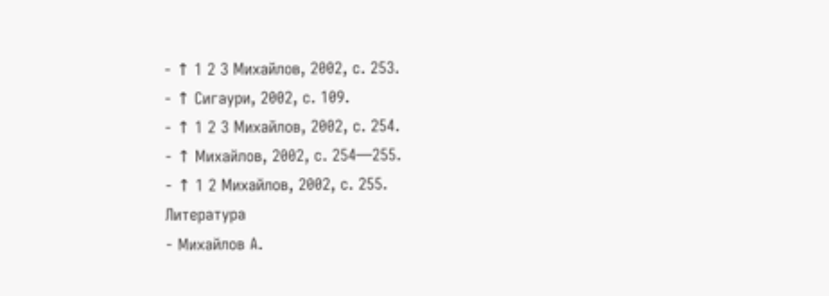- ↑ 1 2 3 Михайлов, 2002, с. 253.
- ↑ Сигаури, 2002, с. 109.
- ↑ 1 2 3 Михайлов, 2002, с. 254.
- ↑ Михайлов, 2002, с. 254—255.
- ↑ 1 2 Михайлов, 2002, с. 255.
Литература
- Михайлов А.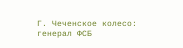Г. Чеченское колесо: генерал ФСБ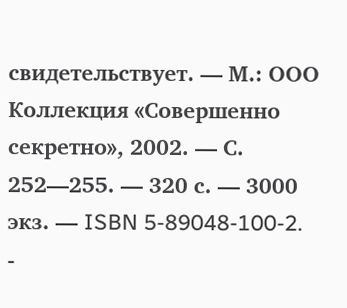свидетельствует. — М.: ООО Коллекция «Совершенно секретно», 2002. — С. 252—255. — 320 с. — 3000 экз. — ISBN 5-89048-100-2.
-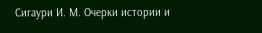Сигаури И. М. Очерки истории и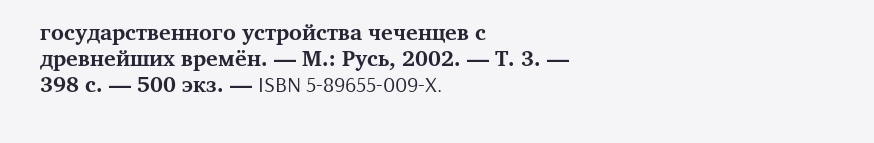государственного устройства чеченцев с древнейших времён. — М.: Русь, 2002. — Т. 3. — 398 с. — 500 экз. — ISBN 5-89655-009-X.